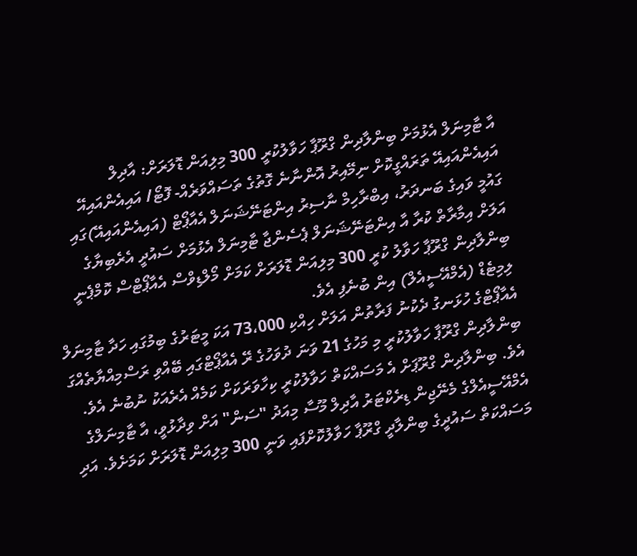އާ ޓާމިނަލް އެޅުމަށް ބިންލާދިން ގްރޫޕާ ހަވާލުކުރީ 300 މިލިއަން ޑޮލަރަށް: އާދިލް
އައިއެންއައިއޭ ތަރައްގީކޮށް ނިމޭއިރު އޮންނާނެ ގޮތުގެ ތަސައްވަރެއް- ފޮޓޯ/ އައިއެންއައިއޭ
ގައުމީ ވައިގެ ބަނދަރު، އިބްރާހިމް ނާސިރު އިންޓަނޭޝަނަލް އެއާޕޯޓް (އައިއެންއައިއޭ)ގައި އަލަށް އިމާރާތް ކުރާ އާ އިންޓަނޭޝަނަލް ޕެސެންޖާ ޓާމިނަލް އެޅުމަށް ސައުދީ އެރެބިޔާގެ ބިންލާދިން ގްރޫޕާ ހަވާލު ކުރީ 300 މިލިއަން ޑޮލަރަށް ކަމަށް މޯލްޑިވްސް އެއާޕޯޓްސް ކޮމްޕެނީ ލިމިޓެޑް (އެމްއޭސީއެލް) އިން ބުނެފި އެވެ.
އެއާޕޯޓްގެ ހުޅަނގު ދެކުނު ފަރާތުން އަލަށް ހިއްކި 73،000 އަކަ މީޓަރުގެ ބިމުގައި ހަދާ ޓާމިނަލް ބިންލާދިން ގްރޫޕާ ހަވާލުކުރީ މި މަހުގެ 21 ވަނަ ދުވަހުގެ ރޭ އެއާޕޯޓްގައި ބޭއްވި ރަސްމިއްޔާތެއްގަ އެވެ. ބިންލާދިން ގްރޫޕަށް އެ މަސައްކަތް ހަވާލުކުރީ ކިހާވަރަކަށް ކަމެއް އެރެއަކު ނުބުނެ އެވެ.
އެމްއޭސީއެލްގެ މެނޭޖިން ޑިރެކްޓަރު އާދިލް މޫސާ މިއަދު "ސަން" އަށް ވިދާޅުވީ، އާ ޓާމިނަލްގެ މަސައްކަތް ސައުދީގެ ބިންލާދީ ގްރޫޕާ ހަވާލުކޮށްފައި ވަނީ 300 މިލިއަން ޑޮލަރަށް ކަމަށެވެ. އަދި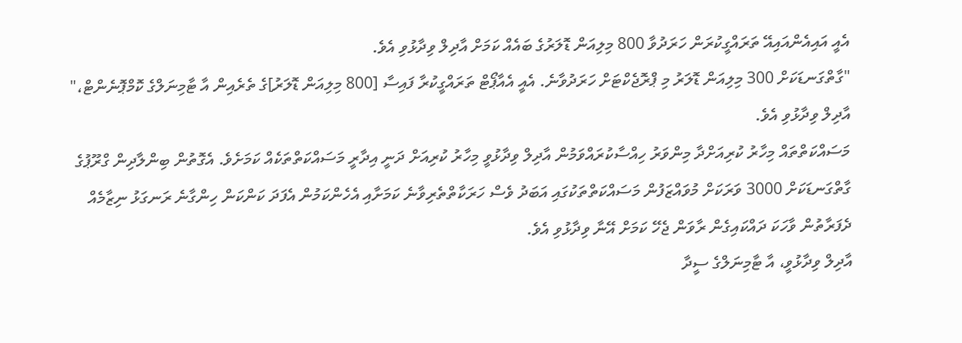އެއީ އައިއެންއައިއޭ ތަރައްގީކުރަން ހަރަދުވާ 800 މިލިއަން ޑޮލަރުގެ ބައެއް ކަމަށް އާދިލް ވިދާޅުވި އެވެ.
"ގާތްގަނޑަކަށް 300 މިލިއަން ޑޮލަރު މި ޕްރޮޖެކްޓަށް ހަރަދުވާނެ. އެއީ އެއާޕޯޓް ތަރައްގީކުރާ ފައިސާ [800 މިލިއަން ޑޮލަރު]ގެ ތެރެއިން އާ ޓާމިނަލްގެ ކޮމްޕޮނެންޓް،" އާދިލް ވިދާޅުވި އެވެ.
މަސައްކަތްތައް މިހާރު ކުރިއަށްދާ މިންވަރު ހިއްސާކުރައްވަމުން އާދިލް ވިދާޅުވީ މިހާރު ކުރިއަށް ދަނީ އިދާރީ މަސައްކަތްތަކެއް ކަމަށެވެ. އެގޮތުން ބިންލާދިން ގްރޫޕުގެ ގާތްގަނޑަކަށް 3000 ވަރަކަށް މުވައްޒަފުން މަސައްކަތްތަކުގައި އަބަދު ވެސް ހަރަކާތްތެރިވާނެ ކަމަށާއި އެހެންކަމުން އެފަދަ ކަންކަން ހިންގާނެ ރަނގަޅު ނިޒާމެއް ދެފަރާތުން ވާހަކަ ދައްކައިގެން ރާވަން ޖެހޭ ކަމަށް އޭނާ ވިދާޅުވި އެވެ.
އާދިލް ވިދާޅުވީ، އާ ޓާމިނަލްގެ ސީދާ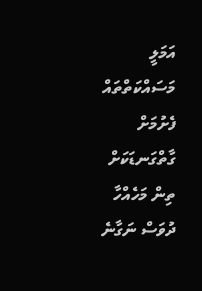އަމަލީ މަސައްކަތްތައް ފެށުމަށް ގާތްގަނޑަކަށް ތިން މަހެއްހާ ދުވަސް ނަގާނެ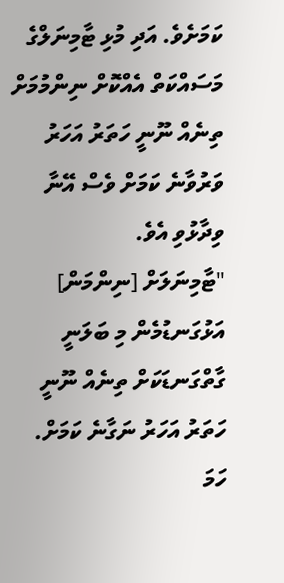ކަމަށެވެ. އަދި މުޅި ޓާމިނަލްގެ މަސައްކަތް އެއްކޮށް ނިންމުމަށް ތިނެއް ނޫނީ ހަތަރު އަހަރު ވަރުވާނެ ކަމަށް ވެސް އޭނާ ވިދާޅުވި އެވެ.
"ޓާމިނަލަށް [ނިންމަން] އަޅުގަނޑުމެން މި ބަލަނީ ގާތްގަނޑަކަށް ތިނެއް ނޫނީ ހަތަރު އަހަރު ނަގާނެ ކަމަށް. ހަމަ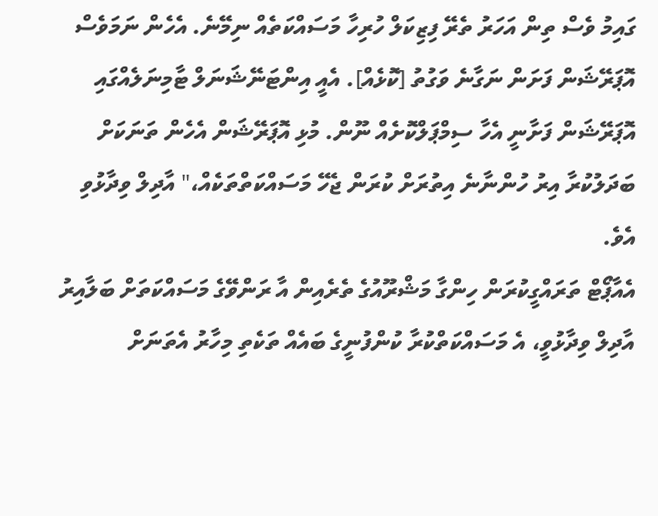ގައިމު ވެސް ތިން އަހަރު ތެރޭ ފިޒިކަލް ހުރިހާ މަސައްކަތެއް ނިމޭނެ. އެހެން ނަމަވެސް އޮޕަރޭޝަން ފަށަން ނަގާނެ ވަގުތު [ކޮޅެއް]. އެއީ އިންޓަނޭޝަނަލް ޓާމިނަލެއްގައި އޮޕަރޭޝަން ފަށާނީ އެހާ ސިމްޕަލްކޮށެއް ނޫން. މުޅި އޮޕަރޭޝަން އެހެން ތަނަކަށް ބަދަލުކުރާ އިރު ހުންނާނެ އިތުރަށް ކުރަން ޖެހޭ މަސައްކަތްތަކެއް،" އާދިލް ވިދާޅުވި އެވެ.
އެއާޕޯޓް ތަރައްގީކުރަން ހިންގާ މަޝްރޫއުގެ ތެރެއިން އާ ރަންވޭގެ މަސައްކަތަށް ބަލާއިރު އާދިލް ވިދާޅުވީ، އެ މަސައްކަތްކުރާ ކުންފުނީގެ ބައެއް ތަކެތި މިހާރު އެތަނަށް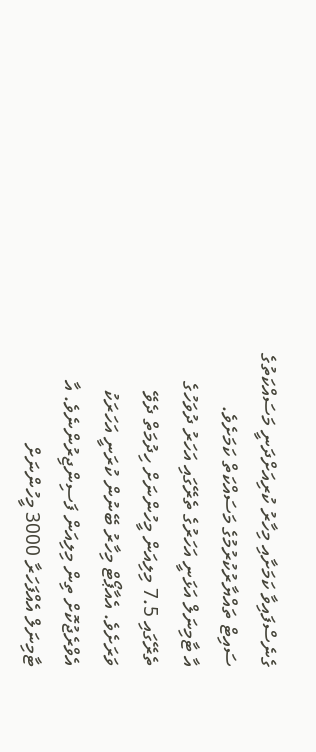ގެނެސްފައިވާ ކަމަށާއި މިހާރު ކުރިއަށްދަނީ މަސައްކަތުގެ ސައިޓް ތައްޔާރުކުރުމުގެ މަސައްކަތް ކަމަށެވެ.
އާ ޓާމިނަލް އަޅަނީ އަހަރުގެ ތެރޭގައި އަހަރު ދުވަހުގެ ތެރޭގައި 7.5 މިލިއަން މީހުންނަށް ހިދުމަތް ދެވޭ ވަރަށެވެ. އެއާޕޯޓް މިހާރު ބޭނުން ކުރަނީ އަހަރަކު އެވްރެޖުކޮށް ތިން މިލިއަން ފަސިންޖިރުންނެވެ. އާ ޓާމިނަލް އެއްފަހަރާ 3000 މީހުންނަށް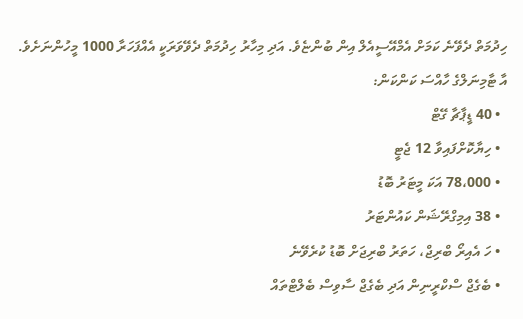ހިދުމަތް ދެވޭނެ ކަމަށް އެމްއޭސީއެލް އިން ބުންޏެވެ. އަދި މިހާރު ހިދުމަތް ދެވޭވަރަކީ އެއްފަހަރާ 1000 މީހުންނަށެވެ.
އާ ޓާމިނަލްގެ ހާއްސަ ކަންކަން:
  • 40 ޑީޕާޗާ ގޭޓް
  • ހިޔާކޮށްފައިވާ 12 ޖެޓީ
  • 78،000 އަކަ މީޓަރު ބޮޑު
  • 38 އިމިގްރޭޝަން ކައުންޓަރު
  • ހަ އެއިރޯ ބްރިޖް، ހަތަރު ބްރިޖަށް ބޮޑު ކުރެވޭނެ
  • ބެގެޖް ސްކްރީނިން އަދި ބެގެޖް ސާވިސް ބެލްޓްތައް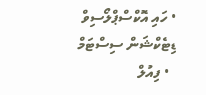• ހައި އޮކްސްޕްލޯސިވް ޑިޓެކްޝަން ސިސްޓަމް
  • ފިއުލް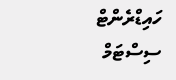ހައިޑްރެންޓް ސިސްޓަމް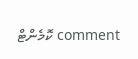comment ކޮމެންޓް